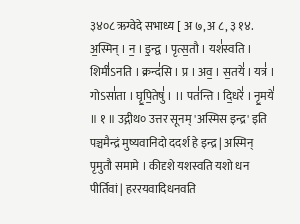३४०८ ऋग्वेदे सभाध्य [ अ ७, अ ८, ३ १४. अ॒स्मिन् । न॒ । इ॒न्द्व । पृत्स॒तौ । यश॑स्वति । शिमी॑ऽनति । क्रन्द॑सि । प्र । अव॒ । स॒तये॑ । यत्र॑ । गोऽसा॑ता । घृ॒पि॒तेषु॑ । ।। पत॑न्ति । दि॒धरे॑ । नृ॒मये॑ ॥ १ ॥ उद्गीथ० उत्तर सूनम् 'अस्मिस इन्द्र' इति पञ्चमैन्द्रं मुष्यवानिदो ददर्श हे इन्द्र | अस्मिन् पृमुतौ समामे । कीदृशे यशस्वति यशो धन पीर्तिवां | हररयवादिधनवति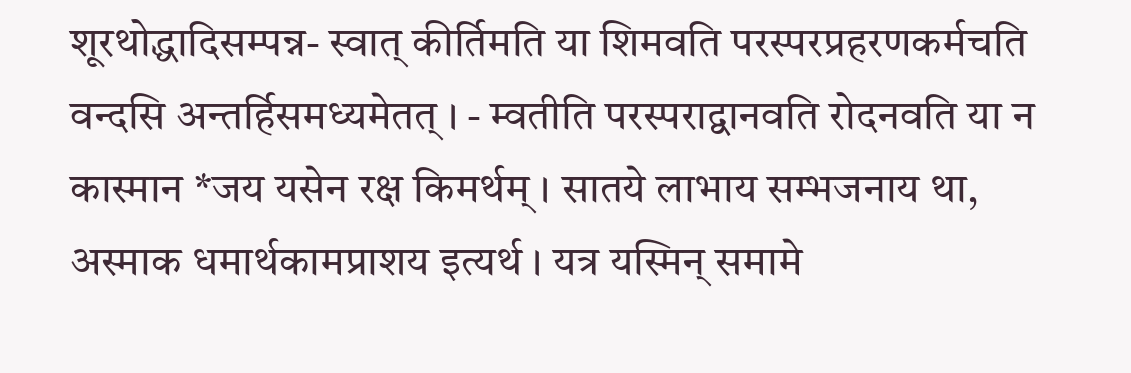शूरथोद्धादिसम्पन्न- स्वात् कीर्तिमति या शिमवति परस्परप्रहरणकर्मचति वन्दसि अन्तर्हिसमध्यमेतत् । - म्वतीति परस्पराद्वानवति रोदनवति या न कास्मान *जय यसेन रक्ष किमर्थम् । सातये लाभाय सम्भजनाय था, अस्माक धमार्थकामप्राशय इत्यर्थ । यत्र यस्मिन् समामे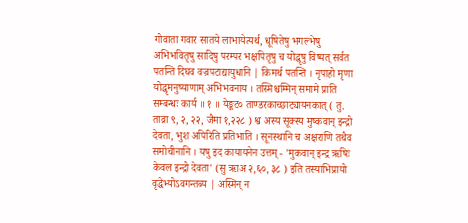गोवाता गवार सातये लाभायेत्यर्थ, धूषितेषु भगल्भेषु अभिभवितृषु सादिषु परम्पर भक्षपितृषु च योद्धृषु विष्यत् सर्वत पतन्ति दिघव वज्रपटाद्यायुधानि | किमर्थ पतन्ति । नृपाहो मृणा योद्धृमनुष्याणाम् अभिभवनाय । तस्मिश्चम्मिन् समामे प्राति सम्बन्धः कार्य ॥ १ ॥ येङ्कट० ताण्डरकाच्छाट्यायनकात् ( तु. ताव्रा ९, २, २२, जैमा १,२२८ ) श्व अस्य सूक्स्य मुष्कवान् इन्द्रो देवता, भुश अपिरिति प्रतिभाति । सूनस्थानि च अक्षराणि तथैव समोचीनानि । यषु इद कायायनेन उत्तम् - 'मुकवान् इन्द्र ऋषिः केवल इन्द्रो देवता' (सु ऋाअ २,६०, ३८ ) इति तस्याभिप्रायो वृद्धेभ्योऽवगन्तब्य | अस्मिन् न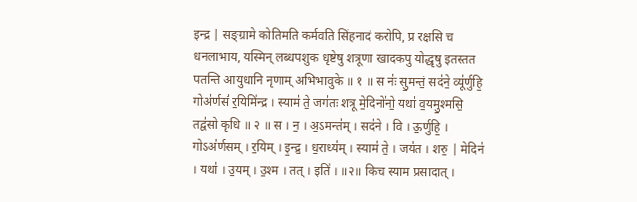इन्द्र | सङ्ग्रामे कोतिमति कर्मवति सिंहनादं करोपि, प्र रक्षसि च धनलाभाय, यस्मिन् लब्धपशुक धृष्टेषु शत्रूणा खादकपु योद्धृषु इतस्तत पतन्ति आयुधानि नृणाम् अभिभावुके ॥ १ ॥ स नः॑ सु॒मन्तं॒ सद॑ने॒ व्यू॑र्णुहि॒ गोअ॑र्णसं॑ र॒यिमि॑न्द्र । स्याम॑ ते॒ जग॑तः शत्रू मे॒दिनो॑नो॒ यथा॑ व॒यमु॒श्मसि॒ तद्व॑सो कृधि ॥ २ ॥ स । न॒ । अ॒ऽमन्त॑म् । सद॑ने । वि । ऊ॒र्णुहि॒ । गोऽअ॑र्णसम् । र॒यिम् । इ॒न्द्र॒ । ध॒राध्य॑म् । स्याम॑ ते॒ । जय॑त । शरु॒ | मेदिन॑ । यथा॑ । उ॒यम् । उ॒श्म । तत् । इति॑ । ॥२॥ किच स्याम प्रसादात् ।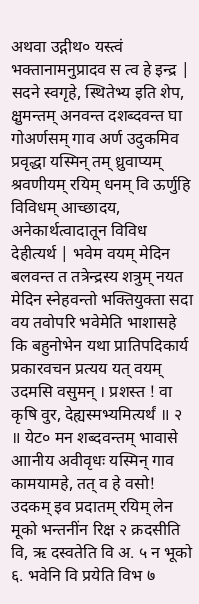अथवा उद्गीथ० यस्त्वं भक्तानामनुप्रादव स त्व हे इन्द्र | सदने स्वगृहे, स्थितेभ्य इति शेप, क्षुमन्तम् अनवन्त दशब्दवन्त घा गोअर्णसम् गाव अर्ण उदुकमिव प्रवृद्धा यस्मिन् तम् ध्रुवाप्यम् श्रवणीयम् रयिम् धनम् वि ऊर्णुहि विविधम् आच्छादय, अनेकार्थत्वादातून विविध देहीत्यर्थ | भवेम वयम् मेदिन बलवन्त त तत्रेन्द्रस्य शत्रुम् नयत मेदिन स्नेहवन्तो भक्तियुक्ता सदा वय तवोपरि भवेमेति भाशासहे कि बहुनोभेन यथा प्रातिपदिकार्य प्रकारवचन प्रत्यय यत् वयम् उदमसि वसुमन् । प्रशस्त ! वा कृषि वुर, देह्यस्मभ्यमित्यर्थं ॥ २ ॥ येट० मन शब्दवन्तम् भावासे आानीय अवीवृधः यस्मिन् गाव कामयामहे, तत् व हे वसो! उदकम् इव प्रदातम् रयिम् लेन मूको भन्तनींन रिक्ष २ क्रदसीति वि, ऋ दस्वतेति वि अ. ५ न भूको ६. भवेनि वि प्रयेति विभ ७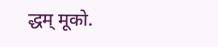द्धम् मूको.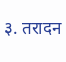३. तरादन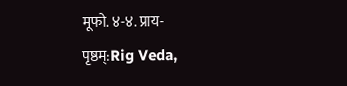मूफो. ४-४. प्राय-
पृष्ठम्:Rig Veda,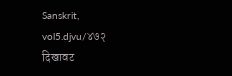Sanskrit, vol5.djvu/४७२
दिखावट